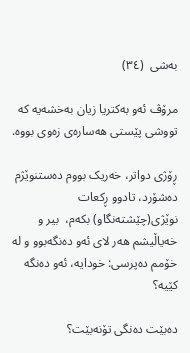بەشی  (٣٤)

مرۆڤ ئەو بەکتریا زیان بەخشەیە کە تووشی پێستی ھەسارەی زەوی بووە.

ڕۆژی دواتر، خەریک بووم دەستنوێژم دەشۆرد، تادوو ڕکعات نوێژی(چێشتەنگاو) بکەم،  بیر و خەیاڵیشم هەر لای ئەو دەنگەبوو و لە خۆمم دەپرسی: خودایە، ئەو دەنگە کێیە؟

دەبێت دەنگی تۆنەبێت؟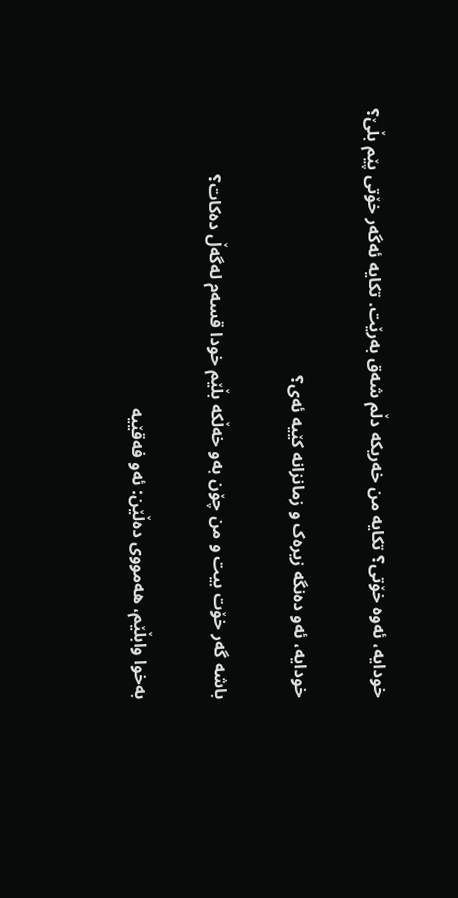خودایە، ئەوە خۆتی؟ تکایە من خەریکە دڵم شەق بەرێت. تکایە ئەگەر خۆتی پێم بڵێ؟

خودایە، ئەو دەنگە زیرەک و زمانزانە کێیه ئەی؟

باشه گەر خۆت بیت و من چۆن بەو خەڵکە بڵێم خودا قسەم لەگەڵ دەکات؟

بەخوا وابڵێم، هەمووی دەڵێن: ئەو فەقێیه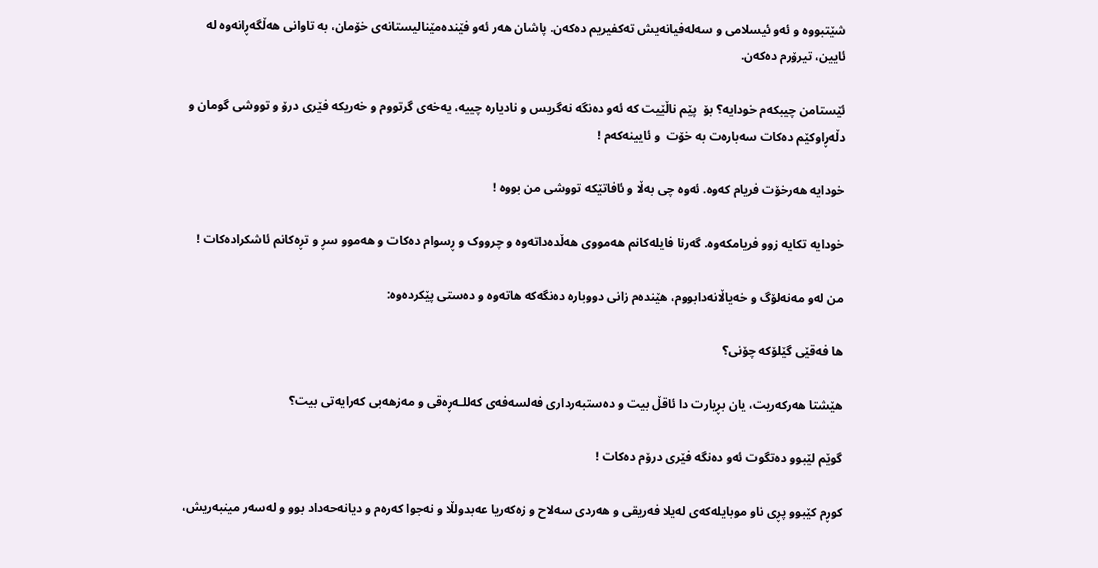شێتبووە و ئەو ئیسلامی و سەلەفیانەیش تەکفیریم دەکەن. پاشان هەر ئەو فێندەمێنالیستانەی خۆمان، بە تاوانی هەڵگەڕانەوە لە ئایین، تیرۆرم دەکەن.

ئێستامن چیبکەم خودایە؟ بۆ  پێم ناڵێیت کە ئەو دەنگە نەگریس و نادیارە چییە، یەخەی گرتووم و خەریکه فێری درۆ و تووشی گومان و دڵەڕاوکێم دەکات سەبارەت بە خۆت  و ئایینەکەم !

خودایه هەرخۆت فریام کەوە. ئەوە چی بەڵا و ئافاتێکە تووشی من بووە !

خودایە تکایە زوو فریامکەوە. گەرنا فایلەکانم هەمووی هەڵدەداتەوە و چرووک و ڕسوام دەکات و هەموو سڕ و تڕەکانم ئاشکرادەکات !

من لەو مەنەلۆگ و خەیاڵانەدابووم، هێندەم زانی دووبارە دەنگەکە هاتەوە و دەستی پێکردەوە:

ها فەقێی گێلۆکە چۆنی؟

هێشتا هەرکەریت، یان بڕیارت دا ئاقڵ بیت و دەستبەرداری فەلسەفەی کەللـەڕەقی و مەزهەبی کەرایەتی بیت؟

گوێم لێبوو دەتگوت ئەو دەنگە فێری درۆم دەکات !

کوڕم کێبوو پڕی ناو موبایلەکەی لەیلا فەریقی و هەردی سەلاح و زەکەریا عەبدولڵا و نەجوا کەرەم و دیانەحەداد بوو و لەسەر مینبەریش،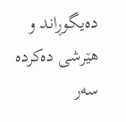دەیگوڕاند و هێرشی دەکردە سەر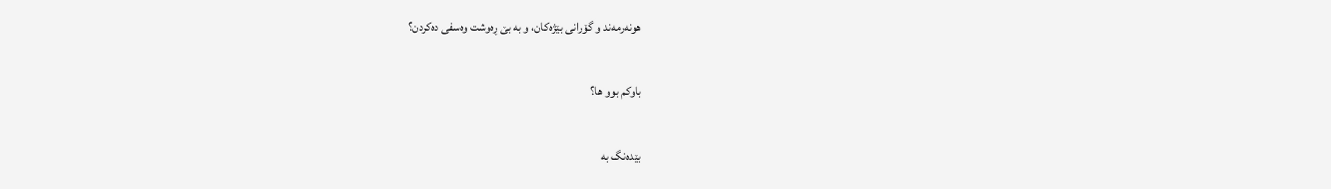هونەرمەند و گۆرانی بێژەکان، و بە بێ ڕەوشت وەسفی دەکردن؟

باوکم بوو ها؟

بێدەنگ بە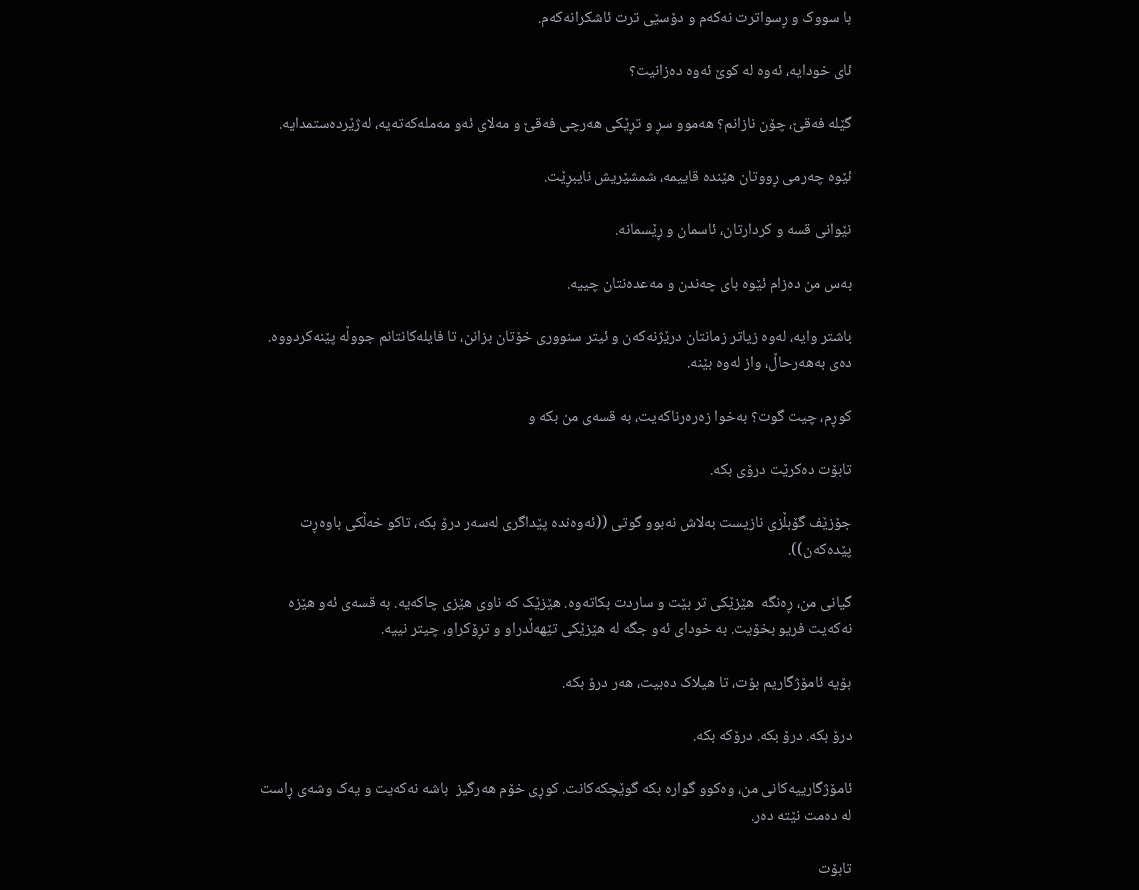با سووک و ڕسواترت نەکەم و دۆسێی ترت ئاشکرانەکەم.

ئای خودایه، ئەوە لە کوێ ئەوە دەزانیت؟

گێلە فەقێ، چۆن نازانم؟ هەموو سڕ و تڕێکی هەرچی فەقێ و مەلای ئەو مەملەکەتەیە، لەژێردەستمدایه.

ئێوە چەرمی ڕووتان هێندە قاییمە، شمشێریش نایبڕێت.

نێوانی قسە و کردارتان، ئاسمان و ڕێسمانە.

بەس من دەزام ئێوە بای چەندن و مەعدەنتان چییە.

باشتر وایە، لەوە زیاتر زمانتان درێژنەکەن و ئیتر سنووری خۆتان بزانن، تا فایلەکانتانم جووڵە پێنەکردووە. دەی بەهەرحاڵ، واز لەوە بێنە.

کوڕم، چیت گوت؟ بەخوا زەرەرناکەیت، به قسەی من بکە و

تابۆت دەکرێت درۆی بکە.

جۆزێف گۆبڵزی نازیست بەلاش نەبوو گوتی ((ئەوەندە پێداگری لەسەر درۆ بکە، تاکو خەڵکی باوەڕت پێدەکەن)).

گیانی من، ڕەنگە  هێزێکی تر بێت و ساردت بکاتەوە. هێزێک کە ناوی هێزی چاکەیه. بە قسەی ئەو هێزە نەکەیت فریو بخۆیت. بە خودای ئەو جگە لە هێزێکی تێهەڵدراو و تڕۆکراو، چیتر نییە.

بۆیه ئامۆژگاریم بۆت، تا هیلاک دەبیت، هەر درۆ بکە.

درۆ بکە. درۆ بکە. درۆکە بکە.

ئامۆژگارییەکانی من، وەکوو گواره بکە گوێچکەکانت. کوڕی خۆم هەرگیز  باشە نەکەیت و یەک وشەی ڕاست لە دەمت نێتە دەر.

تابۆت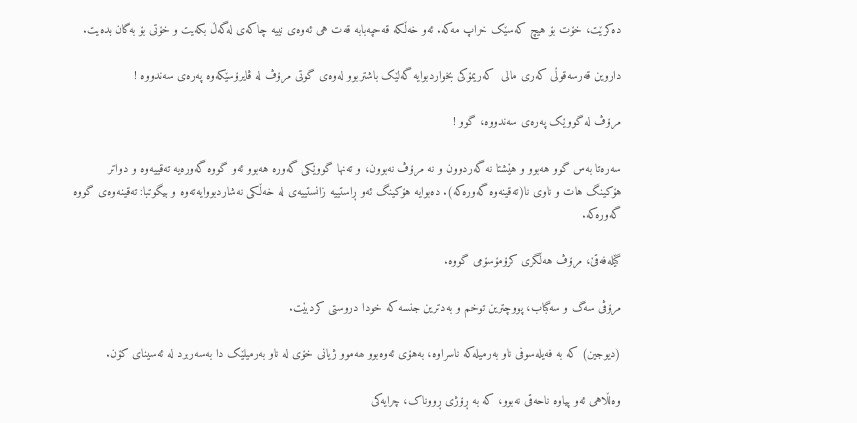دەکرێت، خۆت بۆ هیچ کەسێک خراپ مەکە. ئەو خەڵکە قەحپەبابە قەت هی ئەوەی نییه چاکەی لەگەڵ بکەیت و خۆتی بۆ بەگان بدەیت.

داروین قەرسەقوڵی کەری مالی  کەریمۆکی بخواردبوایه گەلێک باشتربوو لەوەی گوتی مرۆڤ لە ڤایرۆسێکەوە پەرەی سەندووە !

مرۆڤ لە گووێک پەرەی سەندووە، گوو !

سەرەتا بەس گوو هەبوو و هێشتا نە گەردوون و نە مرۆڤ نەبوون، و تەنها گووێکی گەوره هەبوو ئەو گووە گەورەیە تەقییەوە و دواتر هۆکینگ هات و ناوی نا(تەقینەوە گەورەکە). دەبوایه هۆکینگ ئەو ڕاستییە زانستییەی لە خەڵکی نەشاردبووایەتەوە و بیگوتبا: تەقینەوەی گووە گەورەکە.

گێلەفەقێ، مرۆڤ هەڵگری کرۆمۆسۆمی گووە.

مرۆڤی سەگ و سەگباب، پووچترین توخم و بەدترین جنسە کە خودا دروستی کردبێت.

(دیوجین) کە بە فەیلەسوفی ناو بەرمیلەکە ناسراوە، بەهۆی ئەوەبوو ھەموو ژیانی خۆی لە ناو بەرمیلێک دا بەسەربرد لە ئەسینای کۆن.

وەلڵاهی ئەو پیاوە ناحەقی نەبوو، کە بە ڕۆژی ڕووناک، چرایەکی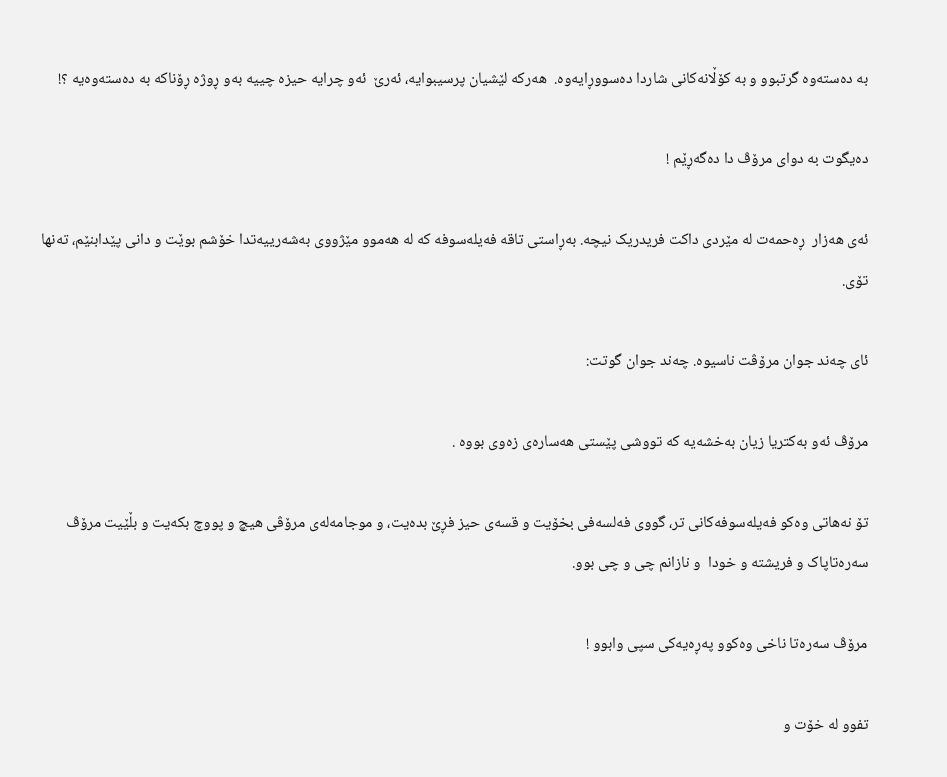بە دەستەوە گرتبوو و بە کۆڵانەکانی شاردا دەسووڕایەوە.  هەرکە لێشیان پرسیبوایه، ئەرێ  ئەو چرایە حیزە چییە بەو ڕوژە ڕۆناکە بە دەستەوەیه ؟!

دەیگوت بە دوای مرۆڤ دا دەگەڕێم !

ئەی هەزار  ڕەحمەت لە مێردی داکت فریدریک نیچە. بەڕاستی تاقه فەیلەسوفە کە لە هەموو مێژووی بەشەرییەتدا خۆشم بوێت و دانی پێدابنێم، تەنها تۆی.

ئای چەند جوان مرۆڤت ناسیوە. چەند جوان گوتت:

مرۆڤ ئەو بەکتریا زیان بەخشەیە کە تووشی پێستی ھەسارەی زەوی بووە .

تۆ نەهاتی وەکو فەیلەسوفەکانی تر، گووی فەلسەفی بخۆیت و قسەی حیز فڕێ بدەیت، و موجامەلەی مرۆڤی هیچ و پووچ بکەیت و بڵێیت مرۆڤ سەرەتاپاک و فریشتە و خودا  و نازانم چی و چی بوو.

مرۆڤ سەرەتا ناخی وەکوو پەڕەیەکی سپی وابوو !

تفوو لە خۆت و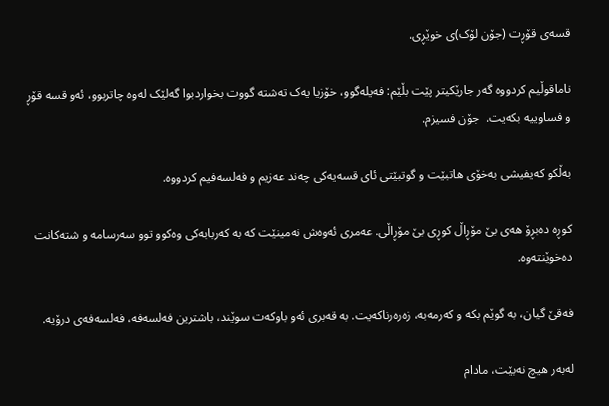قسەی قۆڕت (جۆن لۆک)ی خوێڕی.

ناماقوڵیم کردووە گەر جارێکیتر پێت بڵێم: فەیلەگوو، خۆزیا یەک تەشتە گووت بخواردبوا گەلێک لەوە چاتربوو، ئەو قسە قۆڕ و فساوییە بکەیت.  جۆن فسیزم.

بەڵکو کەیفیشی بەخۆی هاتبێت و گوتبێتی ئای قسەیەکی چەند عەزیم و فەلسەفیم کردووە.

کوڕە دەبڕۆ هەی بێ مۆڕاڵ کوڕی بێ مۆڕاڵی. عەمری ئەوەش نەمینێت کە بە کەربابەکی وەکوو توو سەرسامە و شتەکانت دەخوێنتەوە.

فەقێ گیان، به گوێم بکە و کەرمەبه، زەرەرناکەیت. بە قەبری ئەو باوکەت سوێند، باشترین فەلسەفە، فەلسەفەی درۆیە.

لەبەر هیچ نەبێت، مادام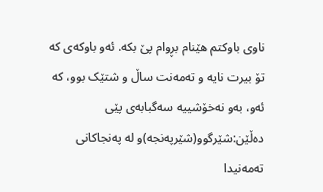ناوی باوکتم هێنام بڕوام پێ بکە. ئەو باوکەی کە تۆ بیرت نایە و تەمەنت ساڵ و شتێک بوو، کە ئەو، بەو نەخۆشییە سەگبابەی پێی دەڵێن:شێرگوو(شێرپەنجە)و لە پەنجاکانی تەمەنیدا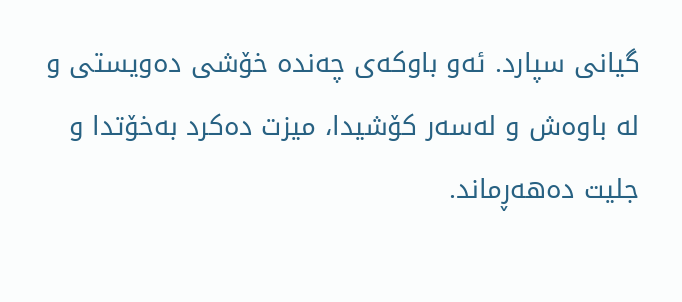گیانی سپارد. ئەو باوکەی چەندە خۆشی دەویستی و لە باوەش و لەسەر کۆشیدا، میزت دەکرد بەخۆتدا و جلیت دەهەڕماند.